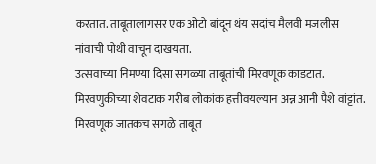करतात. ताबूतालागसर एक ओटो बांदून थंय सदांच मैलवी मजलीस नांवाची पोथी वाचून दाखयता.
उत्सवाच्या निमण्या दिसा सगळ्या ताबूतांची मिरवणूक काडटात. मिरवणुकीच्या शेवटाक गरीब लोकांक हत्तीवयल्यान अन्न आनी पैशे वांट्टांत. मिरवणूक जातकच सगळे ताबूत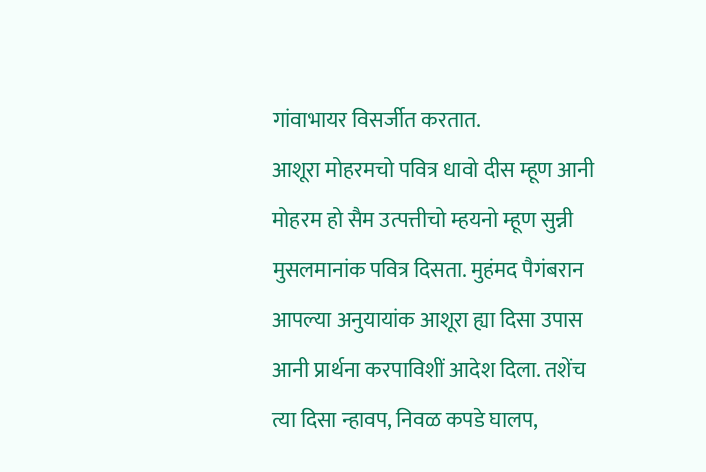गांवाभायर विसर्जीत करतात.
आशूरा मोहरमचो पवित्र धावो दीस म्हूण आनी मोहरम हो सैम उत्पत्तीचो म्हयनो म्हूण सुन्नी मुसलमानांक पवित्र दिसता. मुहंमद पैगंबरान आपल्या अनुयायांक आशूरा ह्या दिसा उपास आनी प्रार्थना करपाविशीं आदेश दिला. तशेंच त्या दिसा न्हावप, निवळ कपडे घालप,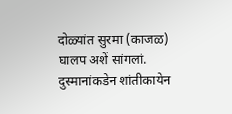दोळ्यांत सुरमा (काजळ) घालप अशें सांगलां. दुस्मानांकडेन शांतीकायेन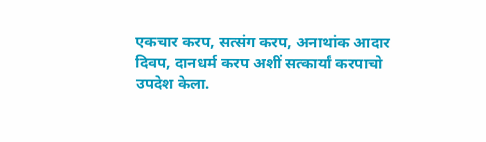एकचार करप, सत्संग करप, अनाथांक आदार दिवप, दानधर्म करप अशीं सत्कार्यां करपाचो उपदेश केला.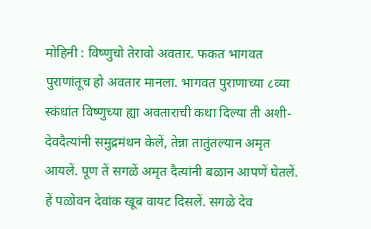मोहिनी : विष्णुचो तेरावो अवतार. फकत भागवत पुराणांतूच हो अवतार मानला. भागवत पुराणाच्या ८व्या स्कंधांत विष्णुच्या ह्या अवताराची कथा दिल्या ती अशी- देवदैत्यांनी समुद्रमंथन केलें, तेन्ना तातुंतल्यान अमृत आयलें. पूण तें सगळें अमृत दैत्यांनी बळान आपणें घेतलें. हें पळोवन देवांक खूब वायट दिसलें. सगळे देव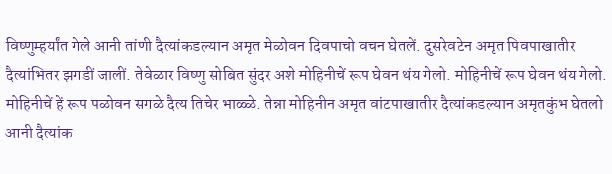विष्णुम्हर्यांत गेले आनी तांणी दैत्यांकडल्यान अमृत मेळोवन दिवपाचो वचन घेतलें. दुसरेवटेन अमृत पिवपाखातीर दैत्यांभितर झगडीं जालीं. तेवेळार विष्णु सोबित सुंदर अशे मोहिनीचें रूप घेवन थंय गेलो. मोहिनीचें रूप घेवन थंय गेलो. मोहिनीचें हें रूप पळोवन सगळे दैत्य तिचेर भाळ्ळे. तेन्ना मोहिनीन अमृत वांटपाखातीर दैत्यांकडल्यान अमृतकुंभ घेतलो आनी दैत्यांक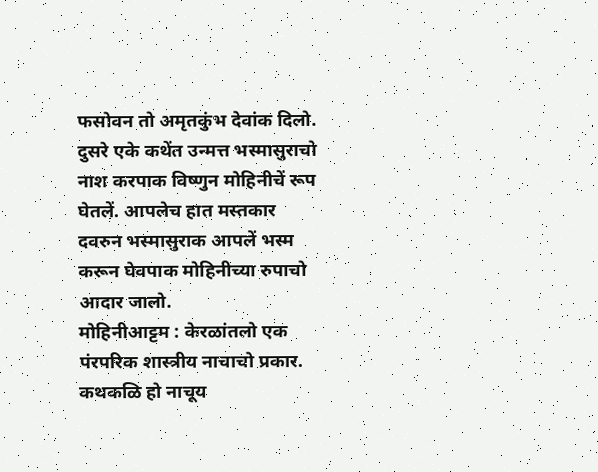फसोवन तो अमृतकुंभ देवांक दिलो.
दुसरे एके कथेंत उन्मत्त भस्मासुराचो नाश करपाक विष्णुन मोहिनीचें रूप घेतलें. आपलेच हात मस्तकार दवरुन भस्मासुराक आपलें भस्म करून घेवपाक मोहिनीच्या रुपाचो आदार जालो.
मोहिनीआट्टम : केरळांतलो एक पंरपरिक शास्त्रीय नाचाचो प्रकार. कथकळि हो नाचूय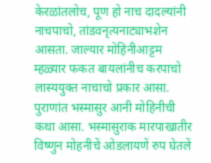केरळांतलोच, पूण हो नाच दादल्यांनी नाचपाचो, तांडवनृत्यनाट्याभशेन आसता. जाल्यार मोहिनीआट्टम म्हळ्यार फकत बायलांनीच करपाचो लास्ययुक्त नाचाचो प्रकार आसा.
पुराणांत भस्मासुर आनी मोहिनीची कथा आसा. भस्मासुराक मारपाखातीर विष्णुन मोहनीचें ओडलायणें रुप घेतलें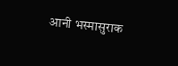आनी भस्मासुराक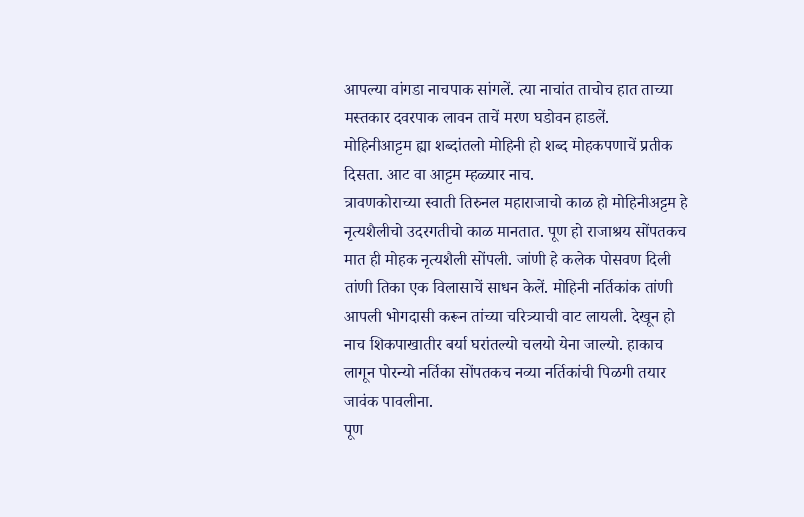आपल्या वांगडा नाचपाक सांगलें. त्या नाचांत ताचोच हात ताच्या मस्तकार दवरपाक लावन ताचें मरण घडोवन हाडलें.
मोहिनीआट्टम ह्या शब्दांतलो मोहिनी हो शब्द मोहकपणाचें प्रतीक दिसता. आट वा आट्टम म्हळ्यार नाच.
त्रावणकोराच्या स्वाती तिरुनल महाराजाचो काळ हो मोहिनीअट्टम हे नृत्यशैलीचो उदरगतीचो काळ मानतात. पूण हो राजाश्रय सोंपतकच मात ही मोहक नृत्यशैली सोंपली. जांणी हे कलेक पोसवण दिली तांणी तिका एक विलासाचें साधन केलें. मोहिनी नर्तिकांक तांणी आपली भोगदासी करून तांच्या चरित्र्याची वाट लायली. देखून हो नाच शिकपाखातीर बर्या घरांतल्यो चलयो येना जाल्यो. हाकाच लागून पोरन्यो नर्तिका सोंपतकच नव्या नर्तिकांची पिळगी तयार जावंक पावलीना.
पूण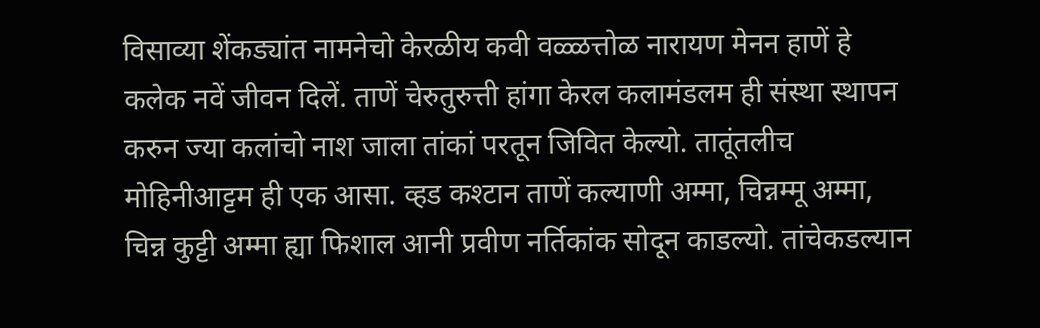विसाव्या शेंकड्यांत नामनेचो केरळीय कवी वळ्ळत्तोळ नारायण मेनन हाणें हे कलेक नवें जीवन दिलें. ताणें चेरुतुरुत्ती हांगा केरल कलामंडलम ही संस्था स्थापन करुन ज्या कलांचो नाश जाला तांकां परतून जिवित केल्यो. तातूंतलीच मोहिनीआट्टम ही एक आसा. व्हड कश्टान ताणें कल्याणी अम्मा, चिन्नम्मू अम्मा, चिन्न कुट्टी अम्मा ह्या फिशाल आनी प्रवीण नर्तिकांक सोदून काडल्यो. तांचेकडल्यान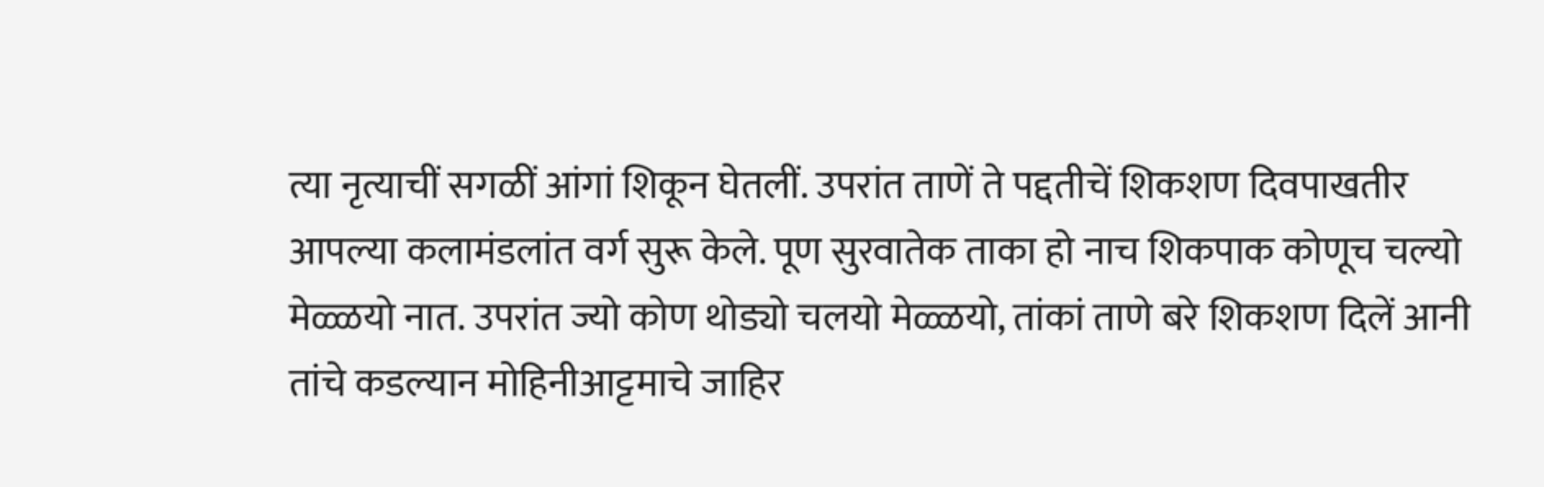त्या नृत्याचीं सगळीं आंगां शिकून घेतलीं. उपरांत ताणें ते पद्दतीचें शिकशण दिवपाखतीर आपल्या कलामंडलांत वर्ग सुरू केले. पूण सुरवातेक ताका हो नाच शिकपाक कोणूच चल्यो मेळ्ळयो नात. उपरांत ज्यो कोण थोड्यो चलयो मेळ्ळयो, तांकां ताणे बरे शिकशण दिलें आनी तांचे कडल्यान मोहिनीआट्टमाचे जाहिर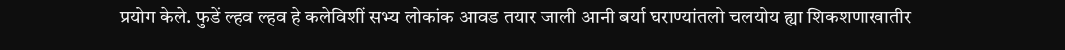प्रयोग केले. फुडें ल्हव ल्हव हे कलेविशीं सभ्य लोकांक आवड तयार जाली आनी बर्या घराण्यांतलो चलयोय ह्या शिकशणाखातीर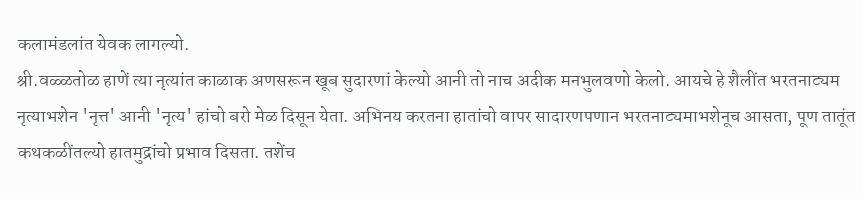कलामंडलांत येवक लागल्यो.
श्री.वळ्ळतोळ हाणें त्या नृत्यांत काळाक अणसरून खूब सुदारणां केल्यो आनी तो नाच अदीक मनभुलवणो केलो. आयचे हे शैलींत भरतनाट्यम नृत्याभशेन 'नृत्त' आनी 'नृत्य' हांचो बरो मेळ दिसून येता. अभिनय करतना हातांचो वापर सादारणपणान भरतनाट्यमाभशेनूच आसता, पूण तातूंत कथकळींतल्यो हातमुद्रांचो प्रभाव दिसता. तशेंच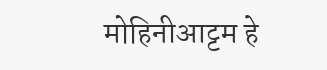मोहिनीआट्टम हे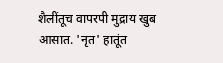शैलींतूच वापरपी मुद्राय खुब आसात. 'नृत' हातूंत